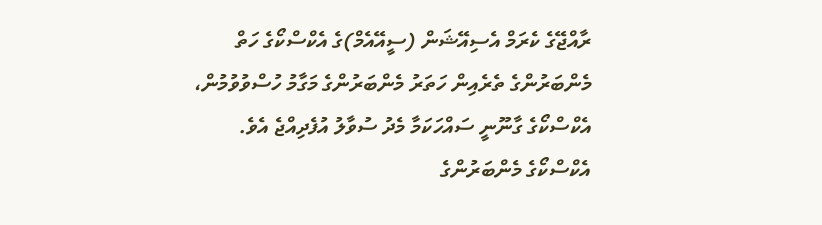ރާއްޖޭގެ ކެރަމް އެސިއޭޝަން (ސީއޭއެމް)ގެ އެކްސްކޯގެ ހަތް މެންބަރުންގެ ތެރެއިން ހަތަރު މެންބަރުންގެ މަގާމު ހުސްވުވުމުން، އެކްސްކޯގެ ގާނޫނީ ސައްހަކަމާ މެދު ސުވާލު އުފެދިއްޖެ އެވެ.
އެކްސްކޯގެ މެންބަރުންގެ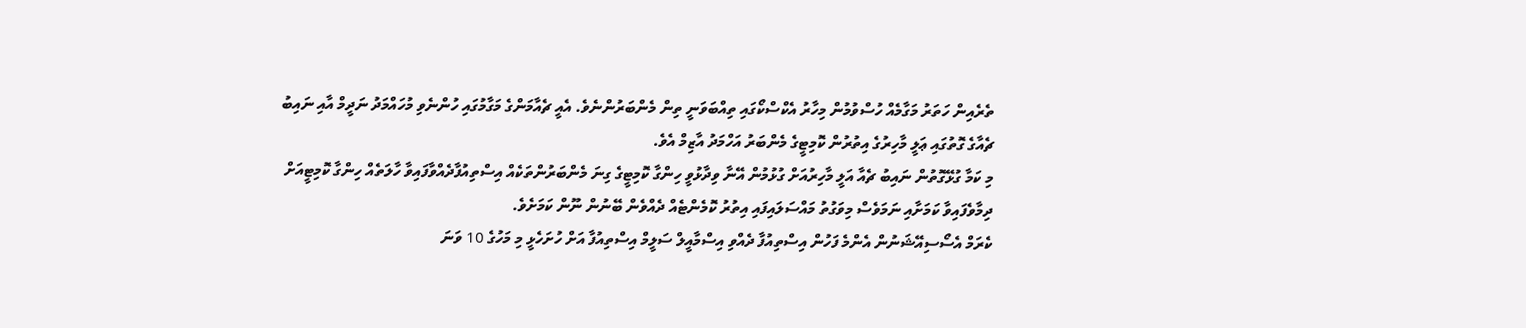ތެރެއިން ހަތަރު މަގާމެއް ހުސްވުމުން މިހާރު އެކްސްކޯގައި ތިއްބަވަނީ ތިން މެންބަރުންނެވެ. އެއީ ޗެއާމަންގެ މަގާމުގައި ހުންނެވި މުހައްމަދު ނަދީމް އާއި ނައިބު ޗެއާގެ ގޮތުގައި ޢަލީ މާހިރުގެ އިތުރުން ކޮމިޓީގެ މެންބަރު އަހްމަދު އާޒިމް އެވެ.
މި ކަމާ ގުޅޭގޮތުން ނައިބު ޗެއާ އަލީ މާހިރުއަށް ގުޅުމުން އޭނާ ވިދާޅުވީ ހިންގާ ކޮމިޓީގެ ގިނަ މެންބަރުންތަކެއް އިސްތިއުފާދެއްވާފައިވާ ހާލަތެއް ހިންގާ ކޮމިޓީއަށް ދިމާވެފައިވާ ކަމަށާއި ނަމަވެސް މިވަގުތު މައްސަލައިފައި އިތުރު ކޮމެންޓެއް ދެއްވެން ބޭނުން ނޫން ކަމަށެވެ.
ކެރަމް އެސޯސިއޭޝަނުން އެންމެ ފަހުން އިސްތިއުފާ ދެއްވި އިސްމާއީލް ސަލީމް އިސްތިއުފާ އަށް ހުށަހެޅީ މި މަހުގެ 10 ވަނަ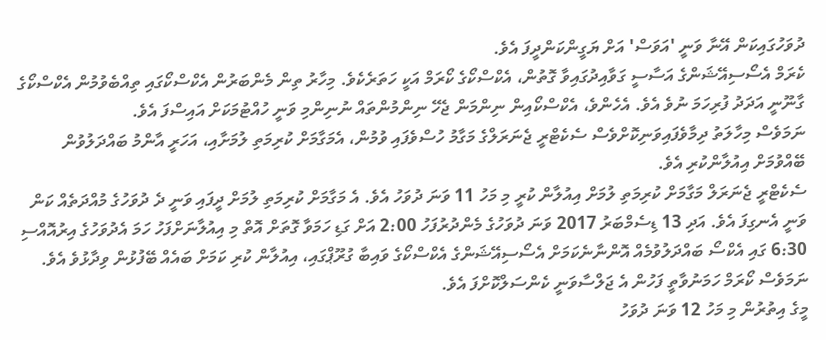ދުވަހުގައިކަން އޭނާ ވަނީ 'އަވަސް' އަށް ޔަގީންކަންދީފަ އެވެ.
ކެރަމް އެސޯސިއޭޝަންގެ އަސާސީ ގަވާއިދުގައިވާ ގޮތުން، އެކްސްކޯގެ ކޯރަމް އަކީ ހަތަރެކެވެ. މިހާރު ތިން މެންބަރުން އެކްސްކޯގައި ތިއްބެވުމުން އެކްސްކޯގެ ގާނޫނީ އަދަދު ފުރިހަމަ ނުވެ އެވެ. އެހެންވެ، އެކްސްކޯއިން ނިންމަން ޖެހޭ ނިންމުންތައް ނުނިންމި ވަނީ ހުއްޓުމަކަށް އައިސްފަ އެވެ.
ނަމަވެސް މިހާލަތު ދިމާވެފައިވަނިކޮށްވެސް ސެކެޓްރީ ޖެނަރަލްގެ މަގާމު ހުސްވެފައި ވުމުން، އެމަގާމަށް ކުރިމަތި ލުމަށާއި، އަހަރީ އާންމު ބައްދަލުވުން ބޭއްވުމަށް އިއުލާންކުރި އެވެ.
ސެކެޓްރީ ޖެނަރަލް މަގާމަށް ކުރިމަތި ލުމަށް އިއުލާން ކުރީ މި މަހު 11 ވަނަ ދުވަހު އެވެ. އެ މަގާމަށް ކުރިމަތި ލުމަށް ދީފައި ވަނީ ދެ ދުވަހުގެ މުއްދަތެއް ކަން ވަނީ އެނގިފަ އެވެ. އަދި 13 ޑިސެމްބަރު 2017 ވަނަ ދުވަހުގެ މެންދުރުފަހު 2:00 އަށް ގަޑި ހަމަވާ ގޮތަށް އޮތް މި އިއުލާނަށްފަހު ހަމަ އެދުވަހުގެ އިރުއޮއްސި 6:30 ގައި އެކްސޯ ބައްދަލުވުމެއް އޮންނާނެކަމަށް އެސޯސިއޭޝަންގެ އެކްސްކޯގެ ވައިބާ ގުރޫޕްގައި، އިއުލާން ކުރި ކަމަށް ބައެއް ބޭފުޅުން ވިދާޅުވެ އެވެ. ނަމަވެސް ކޯރަމް ހަމަނުވާތީ ފަހުން އެ ޖަލްސާވަނީ ކެންސަލްކޮށްފަ އެވެ.
މީގެ އިތުރުން މި މަހު 12 ވަނަ ދުވަހު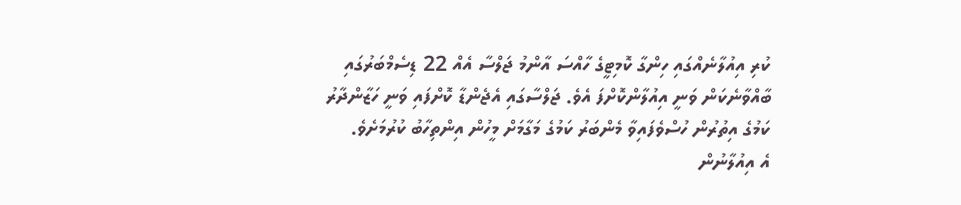ކުރި އިއުލާނެއްގައި ހިންގާ ކޮމިޓީގެ ހާއްސަ އާންމު ޖަލްސާ އެއް 22 ޑިސެމްބަރުގައި ބާއްވާނެކަން ވަނީ އިއުލާންކޮށްފަ އެވެ. ޖަލްސާގައި އެޖެންޑާ ކޮށްފައި ވަނީ ހަޒާންދާރު ކަމުގެ އިތުރުން ހުސްވެފައިވާ މެންބަރު ކަމުގެ މަގާމަށް މީހުން އިންތިހާބު ކުރުމަށެވެ.
އެ އިއުލާނުން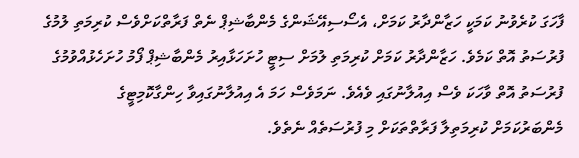ފާހަގަ ކުރެވުނު ކަމަކީ ހަޒާންދާރު ކަމަށް، އެސޯސިއޭޝަންގެ މެންބާޝިޕް ނެތް ފަރާތްކަށްވެސް ކުރިމަތި ލުމުގެ ފުރުސަތު އޮތް ކަމެވެ. ހަޒާންދާރު ކަމަށް ކުރިމަތި ލުމަށް ސިޓީ ހުށަހަޅާއިރު މެންބާޝިޕް ފޯމު ހުށަހެޅުއްވުމުގެ ފުރުސަތު އޮތް ވާހަކަ ވެސް އިއުލާނުގައި ވެއެވެ. ނަމަވެސް ހަމަ އެ އިއުލާނުގައިވާ ހިންގާކޮމިޓީގެ މެންބަރުކަމަށް ކުރިމަތިލާ ފަރާތްތަކަށް މި ފުރުސަތެއް ނެތެވެ.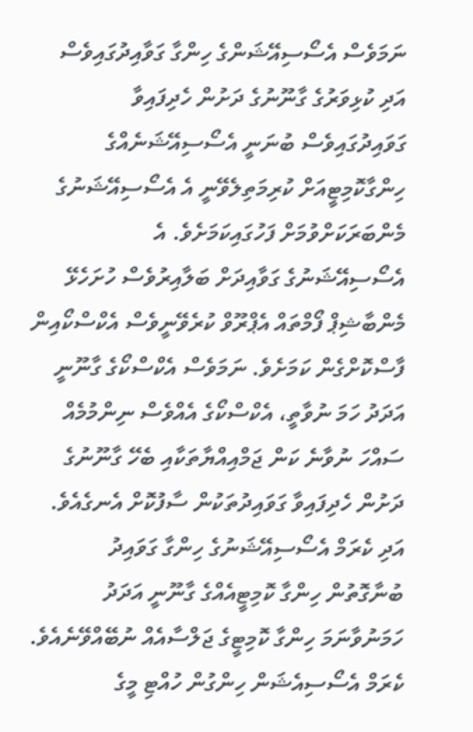ނަމަވެސް އެސޯސިއޭޝަންގެ ހިންގާ ގަވާއިދުގައިވެސް އަދި ކުޅިވަރުގެ ގާނޫނުގެ ދަށުން ހެދިފައިވާ ގަވައިދުގައިވެސް ބުނަނީ އެސޯސިއޭޝަނެއްގެ ހިންގާކޮމިޓީއަށް ކުރިމަތިލެވޭނީ އެ އެސޯސިއޭޝަނުގެ މެންބަރަކަށްވުމަށް ފަހުގައިކަމަށެވެ. އެ އެސޯސިއޭޝަނުގެ ގަވާއިދަށް ބަލާއިރުވެސް ހުށަހެޅޭ މެންބާޝިޕް ފޯމްތައް އެޕްރޫވް ކުރެވޭނީވެސް އެކްސްކޯއިން ފާސްކޮށްގެން ކަމަށެވެ. ނަމަވެސް އެކްސްކޯގެ ގާނޫނީ އަދަދު ހަމަ ނުވާތީ، އެކްސްކޯގެ އެއްވެސް ނިންމުމެއް ސައްހަ ނުވާނެ ކަން ޖަމްއިއްޔާތަކާއި ބެހޭ ގާނޫނުގެ ދަށުން ހެދިފައިވާ ގަވައިދުތަކުން ސާފުކޮށް އެނގެއެވެ. އަދި ކެރަމް އެސޯސިއޭޝަނުގެ ހިންގާ ގަވައިދު ބުނާގޮތުން ހިންގާ ކޮމިޓީއެއްގެ ގާނޫނީ އަދަދު ހަމަނުވާނަމަ ހިންގާ ކޮމިޓީގެ ޖަލްސާއެއް ނުބޭއްވޭނެއެވެ.
ކެރަމް އެސޯސިއެޝަން ހިންގުން ހުއްޓި މީގެ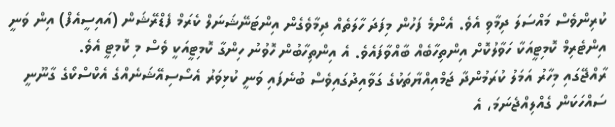ކުރިންވެސް މައްސަލަ ދިމާވި އެވެ. އެންމެ ފަހުން މިފަދަ ހާލަތެއް ދިމާވެގެން އިންޓަނޭޝަނަލް ކެރަމް ފެޑްރޭޝަން (އައިސީއެފް) އިން ވަނީ އިންޓެރިމް ކޮމިޓީއަކާ ހަވާލުކޮށް އިންތިހާބެއް ބާއްވާފައެވެ. އެ އިންތިހާބުން ހޮވުނު ހިންގާ ކޮމިޓީއަކީ ވެސް މި ކޮމިޓީ އެވެ.
ރާއްޖޭގައި މިހާރު އަމަލު ކުރަމުންދާ ޖަމްއިއްޔާތަކުގެ ގަވާއިދުގައިވެސް ބުނެފައި ވަނީ ކުޅިވަރު އެސޯސިއޭޝަނެއްގެ އެކްސްކޯގެ ގާނޫނީ ސައްހަކަން ގެއްލިއްޖެނަމަ، އެ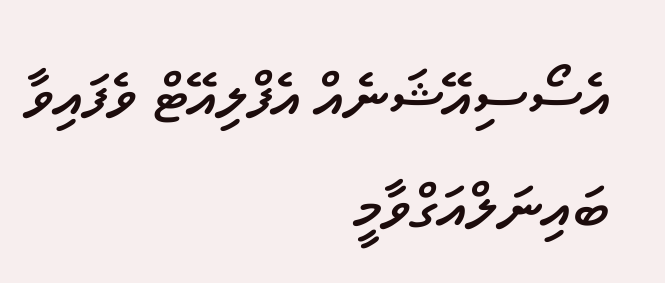އެސޯސިއޭޝަނެއް އެފްލިއޭޓް ވެފައިވާ ބައިނަލްއަގްވާމީ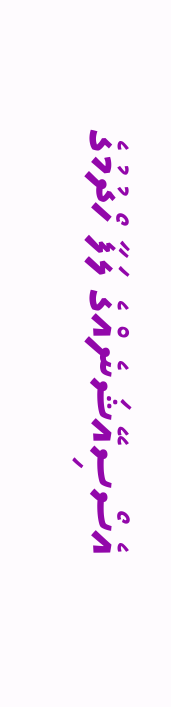އެސޯސިއޭޝަނެއްގެ ލަފާ ހޯދުމުގެ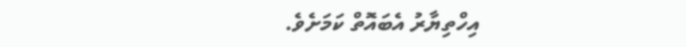އިހްތިޔާރު އެބައޮތް ކަމަށެވެ.